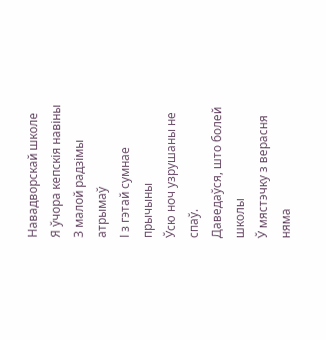Навадворскай школе
Я ўчора кепскія навіны
З малой радзімы атрымаў
І з гэтай сумнае прычыны
Ўсю ноч узрушаны не спаў.
Даведаўся, што болей школы
Ў мястэчку з верасня няма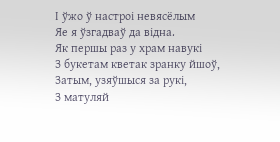І ўжо ў настроі невясёлым
Яе я ўзгадваў да відна.
Як першы раз у храм навукі
З букетам кветак зранку йшоў,
Затым, узяўшыся за рукі,
З матуляй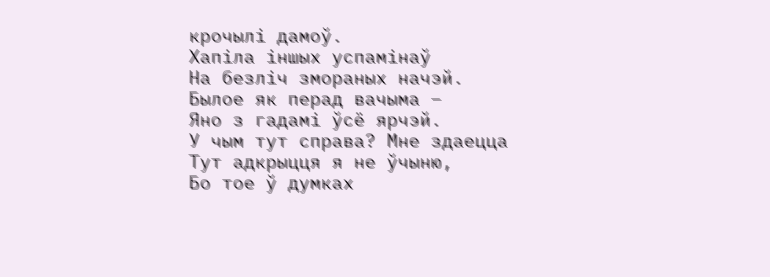крочылі дамоў.
Хапіла іншых успамінаў
На безліч змораных начэй.
Былое як перад вачыма –
Яно з гадамі ўсё ярчэй.
У чым тут справа? Мне здаецца
Тут адкрыцця я не ўчыню,
Бо тое ў думках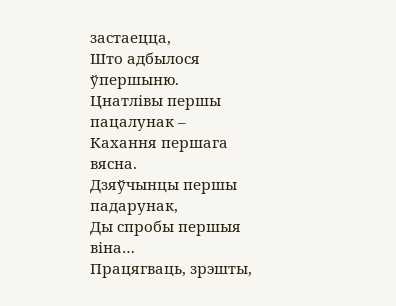застаецца,
Што адбылося ўпершыню.
Цнатлівы першы пацалунак –
Кахання першага вясна.
Дзяўчынцы першы падарунак,
Ды спробы першыя віна…
Працягваць, зрэшты,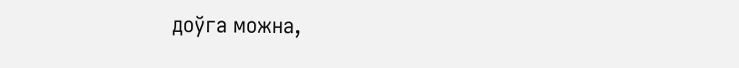доўга можна,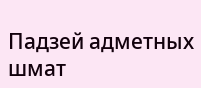Падзей адметных шмат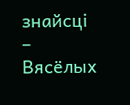знайсці –
Вясёлых